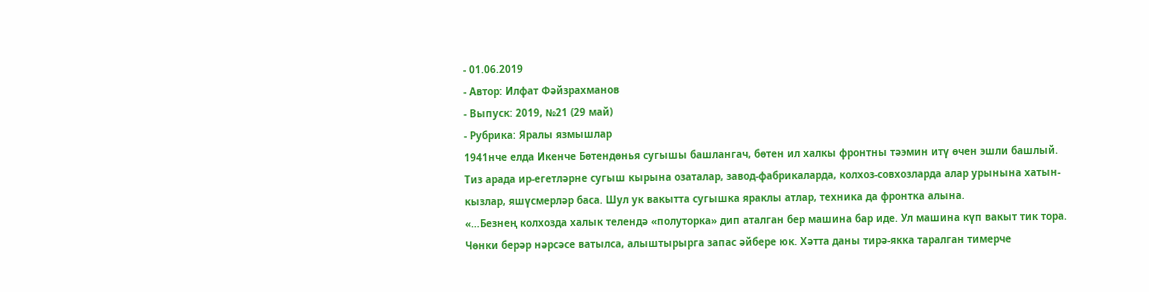- 01.06.2019
- Автор: Илфат Фәйзрахманов
- Выпуск: 2019, №21 (29 май)
- Рубрика: Яралы язмышлар
1941нче елда Икенче Бөтендөнья сугышы башлангач, бөтен ил халкы фронтны тәэмин итү өчен эшли башлый. Тиз арада ир-егетләрне сугыш кырына озаталар, завод-фабрикаларда, колхоз-совхозларда алар урынына хатын-кызлар, яшүсмерләр баса. Шул ук вакытта сугышка яраклы атлар, техника да фронтка алына.
«…Безнең колхозда халык телендә «полуторка» дип аталган бер машина бар иде. Ул машина күп вакыт тик тора. Чөнки берәр нәрсәсе ватылса, алыштырырга запас әйбере юк. Хәтта даны тирә-якка таралган тимерче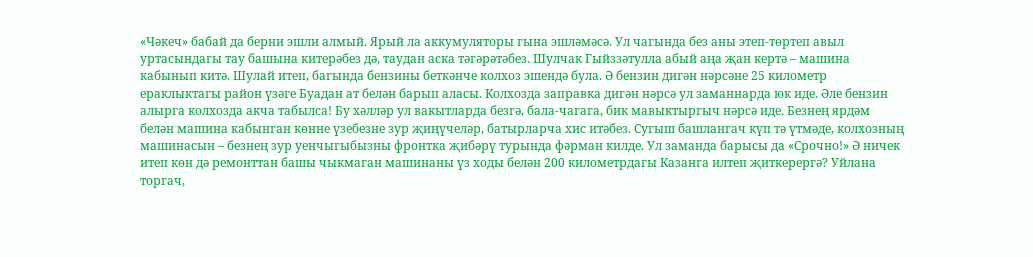«Чәкеч» бабай да берни эшли алмый. Ярый ла аккумуляторы гына эшләмәсә. Ул чагында без аны этеп-төртеп авыл уртасындагы тау башына китерәбез дә, таудан аска тәгәрәтәбез. Шулчак Гыйззәтулла абый аңа җан кертә – машина кабынып китә. Шулай итеп, багында бензины беткәнче колхоз эшендә була. Ә бензин дигән нәрсәне 25 километр ераклыктагы район үзәге Буадан ат белән барып аласы. Колхозда заправка дигән нәрсә ул заманнарда юк иде. Әле бензин алырга колхозда акча табылса! Бу хәлләр ул вакытларда безгә, бала-чагага, бик мавыктыргыч нәрсә иде. Безнең ярдәм белән машина кабынган көнне үзебезне зур җиңүчеләр, батырларча хис итәбез. Сугыш башлангач күп тә үтмәде, колхозның машинасын – безнең зур уенчыгыбызны фронтка җибәрү турында фәрман килде. Ул заманда барысы да «Срочно!» Ә ничек итеп көн дә ремонттан башы чыкмаган машинаны үз ходы белән 200 километрдагы Казанга илтеп җиткерергә? Уйлана торгач,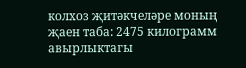колхоз җитәкчеләре моның җаен таба: 2475 килограмм авырлыктагы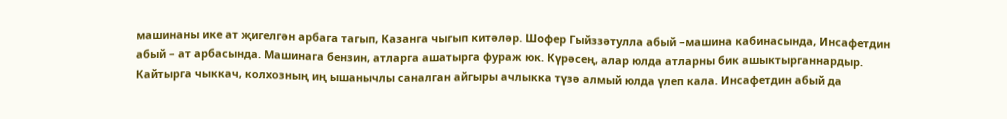машинаны ике ат җигелгән арбага тагып, Казанга чыгып китәләр. Шофер Гыйззәтулла абый –машина кабинасында, Инсафетдин абый – ат арбасында. Машинага бензин, атларга ашатырга фураж юк. Күрәсең, алар юлда атларны бик ашыктырганнардыр. Кайтырга чыккач, колхозның иң ышанычлы саналган айгыры ачлыкка түзә алмый юлда үлеп кала. Инсафетдин абый да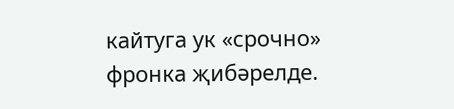кайтуга ук «срочно» фронка җибәрелде.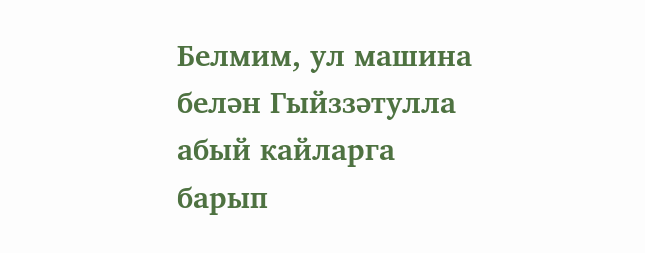Белмим, ул машина белән Гыйззәтулла абый кайларга барып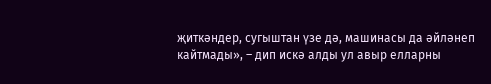җиткәндер, сугыштан үзе дә, машинасы да әйләнеп кайтмады», – дип искә алды ул авыр елларны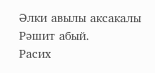Әлки авылы аксакалы Рәшит абый.
Расих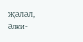ҖӘЛӘЛ,
Әлки-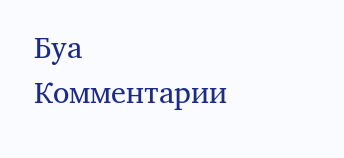Буа
Комментарии